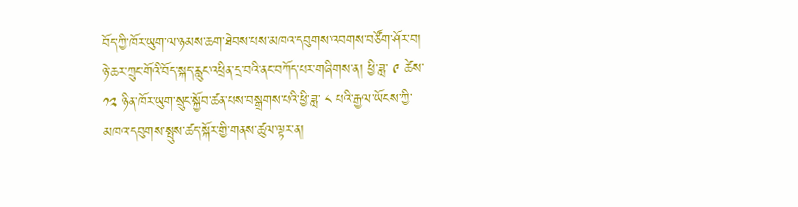བོད་ཀྱི་ཁོར་ཡུག་ལ་ཉམས་ཆག་ཐེབས་པས་མཁའ་དབུགས་འབགས་བཙོག་ཤོར་བ།
ཉེ་ཆར་ཀྲུང་གོའི་བོད་སྐད་རླུང་འཕྲིན་དྲ་བའི་ནང་བཀོད་པར་གཞིགས་ན། ཕྱི་ཟླ་ ༩ ཚེས་ ༡༢ ཉིན་ཁོར་ཡུག་སྲུང་སྐྱོབ་ཚན་པས་བསྒྲགས་པའི་ཕྱི་ཟླ་ ༨ པའི་རྒྱལ་ཡོངས་ཀྱི་མཁའ་དབུགས་སྤུས་ཚད་སྐོར་གྱི་གནས་ཚུལ་ལྟར་ན།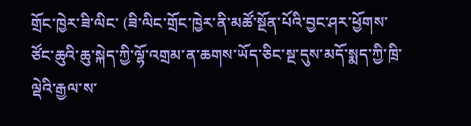གྲོང་ཁྱེར་ཟི་ལིང་ (ཟི་ལིང་གྲོང་ཁྱེར་ནི་མཚོ་སྔོན་པོའི་བྱང་ཤར་ཕྱོགས་ཙོང་ཆུའི་ཆུ་སྐེད་ཀྱི་ལྷོ་འགྲམ་ན་ཆགས་ཡོད་ཅིང་སྔ་དུས་མདོ་སྨད་ཀྱི་ཁྲི་ལྡེའི་རྒྱལ་ས་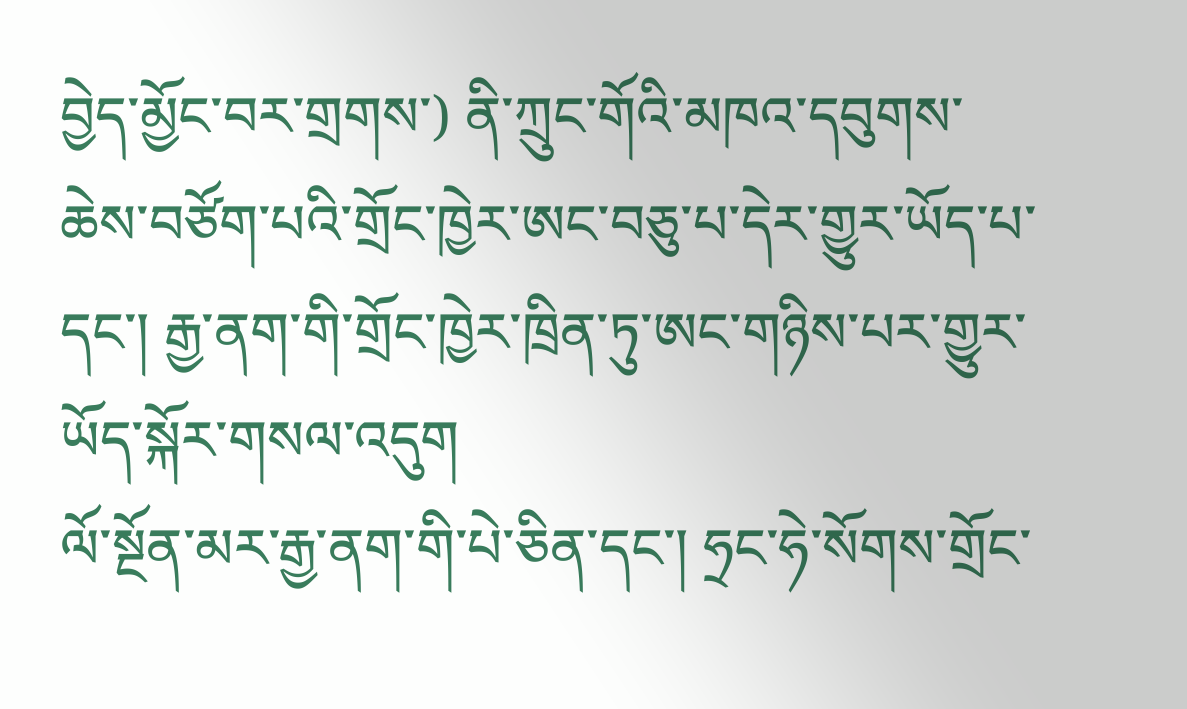བྱེད་མྱོང་བར་གྲགས་) ནི་ཀྲུང་གོའི་མཁའ་དབུགས་ཆེས་བཙོག་པའི་གྲོང་ཁྱེར་ཨང་བཅུ་པ་དེར་གྱུར་ཡོད་པ་དང་། རྒྱ་ནག་གི་གྲོང་ཁྱེར་ཁྲིན་ཏུ་ཨང་གཉིས་པར་གྱུར་ཡོད་སྐོར་གསལ་འདུག
ལོ་སྔོན་མར་རྒྱ་ནག་གི་པེ་ཅིན་དང་། ཧྲང་ཧེ་སོགས་གྲོང་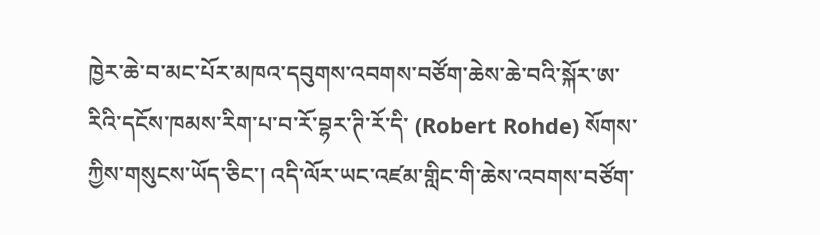ཁྱེར་ཆེ་བ་མང་པོར་མཁའ་དབུགས་འབགས་བཙོག་ཆེས་ཆེ་བའི་སྐོར་ཨ་རིའི་དངོས་ཁམས་རིག་པ་བ་རོ་བྷར་ཊི་རོ་དི་ (Robert Rohde) སོགས་ཀྱིས་གསུངས་ཡོད་ཅིང་། འདི་ལོར་ཡང་འཛམ་གླིང་གི་ཆེས་འབགས་བཙོག་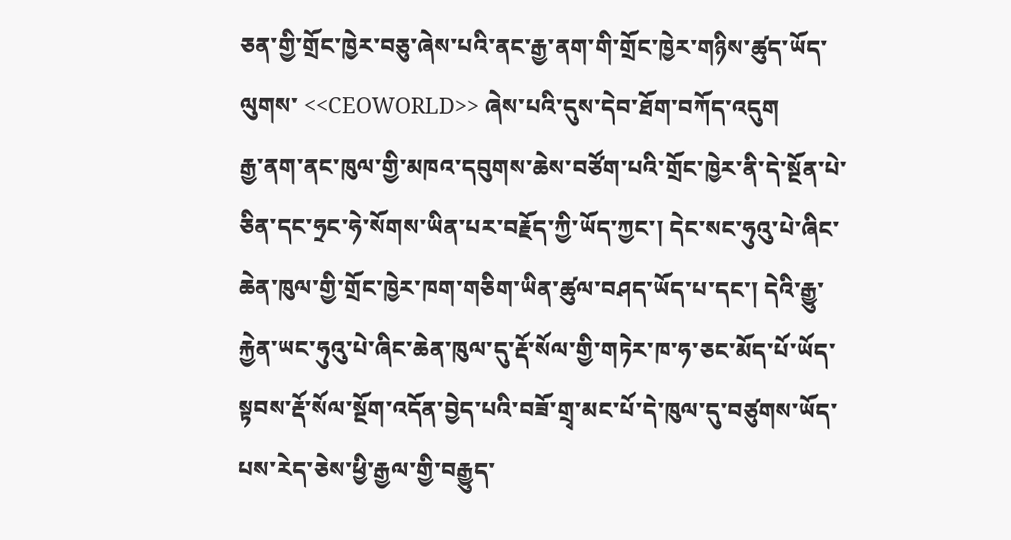ཅན་གྱི་གྲོང་ཁྱེར་བཅུ་ཞེས་པའི་ནང་རྒྱ་ནག་གི་གྲོང་ཁྱེར་གཉིས་ཚུད་ཡོད་ལུགས་ <<CEOWORLD>> ཞེས་པའི་དུས་དེབ་ཐོག་བཀོད་འདུག
རྒྱ་ནག་ནང་ཁུལ་གྱི་མཁའ་དབུགས་ཆེས་བཙོག་པའི་གྲོང་ཁྱེར་ནི་དེ་སྔོན་པེ་ཅིན་དང་ཧྲང་ཧེ་སོགས་ཡིན་པར་བརྗོད་ཀྱི་ཡོད་ཀྱང་། དེང་སང་ཧུའུ་པེ་ཞིང་ཆེན་ཁུལ་གྱི་གྲོང་ཁྱེར་ཁག་གཅིག་ཡིན་ཚུལ་བཤད་ཡོད་པ་དང་། དེའི་རྒྱུ་རྐྱེན་ཡང་ཧུའུ་པེ་ཞིང་ཆེན་ཁུལ་དུ་རྡོ་སོལ་གྱི་གཏེར་ཁ་ཧ་ཅང་མོད་པོ་ཡོད་སྟབས་རྡོ་སོལ་སྔོག་འདོན་བྱེད་པའི་བཟོ་གྲྭ་མང་པོ་དེ་ཁུལ་དུ་བཙུགས་ཡོད་པས་རེད་ཅེས་ཕྱི་རྒྱལ་གྱི་བརྒྱུད་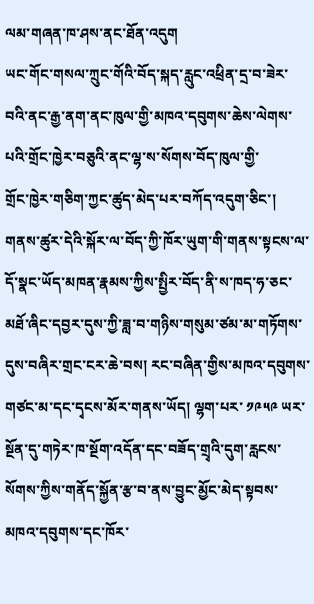ལམ་གཞན་ཁ་ཤས་ནང་ཐོན་འདུག
ཡང་གོང་གསལ་ཀྲུང་གོའི་བོད་སྐད་རླུང་འཕྲིན་དྲ་བ་ཟེར་བའི་ནང་རྒྱ་ནག་ནང་ཁུལ་གྱི་མཁའ་དབུགས་ཆེས་ལེགས་པའི་གྲོང་ཁྱེར་བཅུའི་ནང་ལྷ་ས་སོགས་བོད་ཁུལ་གྱི་
གྲོང་ཁྱེར་གཅིག་ཀྱང་ཚུད་མེད་པར་བཀོད་འདུག་ཅིང་།
གནས་ཚུར་དེའི་སྐོར་ལ་བོད་ཀྱི་ཁོར་ཡུག་གི་གནས་སྟངས་ལ་དོ་སྣང་ཡོད་མཁན་རྣམས་ཀྱིས་སྤྱིར་བོད་ནི་ས་ཁད་ཧ་ཅང་མཐོ་ཞིང་དབྱར་དུས་ཀྱི་ཟླ་བ་གཉིས་གསུམ་ཙམ་མ་གཏོགས་དུས་བཞིར་གྲང་ངར་ཆེ་བས། རང་བཞིན་གྱིས་མཁའ་དབུགས་གཙང་མ་དང་དྭངས་མོར་གནས་ཡོད། ལྷག་པར་ ༡༩༥༩ ཡར་སྔོན་དུ་གཏེར་ཁ་སྔོག་འདོན་དང་བཟོད་གྲྭའི་དུག་རླངས་སོགས་ཀྱིས་གནོད་སྐྱོན་རྩ་བ་ནས་བྱུང་མྱོང་མེད་སྟབས་མཁའ་དབུགས་དང་ཁོར་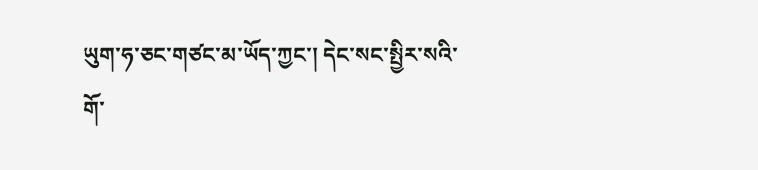ཡུག་ཧ་ཅང་གཙང་མ་ཡོད་ཀྱང་། དེང་སང་སྤྱིར་སའི་གོ་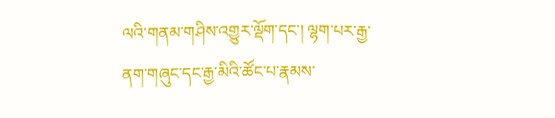ལའི་གནམ་གཤིས་འགྱུར་ལྡོག་དང་། ལྷག་པར་རྒྱ་ནག་གཞུང་དང་རྒྱ་མིའི་ཚོང་པ་རྣམས་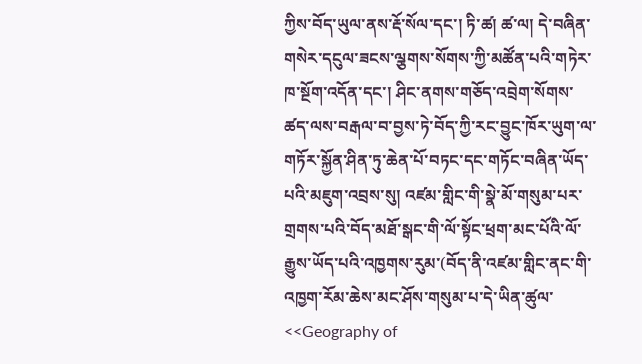ཀྱིས་བོད་ཡུལ་ནས་རྡོ་སོལ་དང་། ཏི་ཚ། ཚ་ལ། དེ་བཞིན་གསེར་དངུལ་ཟངས་ལྕགས་སོགས་ཀྱི་མཚོན་པའི་གཏེར་ཁ་སྔོག་འདོན་དང་། ཤིང་ནགས་གཅོད་འབྲེག་སོགས་ཚད་ལས་བརྒལ་བ་བྱས་ཏེ་བོད་ཀྱི་རང་བྱུང་ཁོར་ཡུག་ལ་གཏོར་སྐྱོན་ཤིན་ཏུ་ཆེན་པོ་བཏང་དང་གཏོང་བཞིན་ཡོད་པའི་མཇུག་འབྲས་སུ། འཛམ་གླིང་གི་སྣེ་མོ་གསུམ་པར་གྲགས་པའི་བོད་མཐོ་སྒང་གི་ལོ་སྟོང་ཕྲག་མང་པོའི་ལོ་རྒྱུས་ཡོད་པའི་འཁྱགས་རུམ་(བོད་ནི་འཛམ་གླིང་ནང་གི་འཁྱག་རོམ་ཆེས་མང་ཤོས་གསུམ་པ་དེ་ཡིན་ཚུལ་ <<Geography of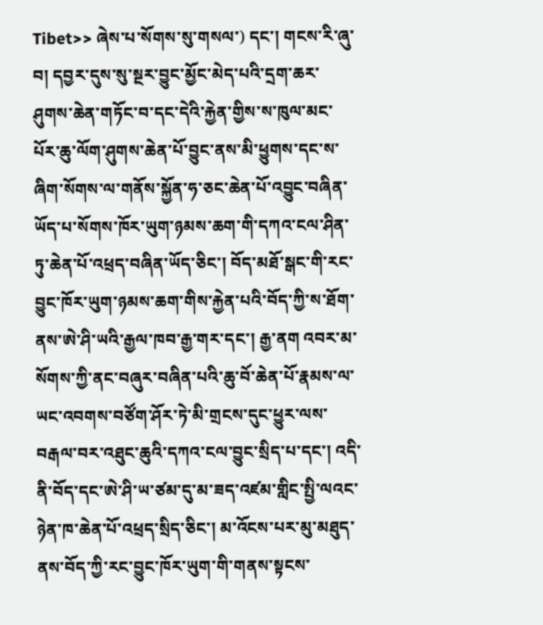Tibet>> ཞེས་པ་སོགས་སུ་གསལ་) དང་། གངས་རི་ཞུ་བ། དབྱར་དུས་སུ་སྔར་བྱུང་མྱོང་མེད་པའི་དྲག་ཆར་ཤུགས་ཆེན་གཏོང་བ་དང་དེའི་རྐྱེན་གྱིས་ས་ཁུལ་མང་པོར་ཆུ་ལོག་ཤུགས་ཆེན་པོ་བྱུང་ནས་མི་ཕྱུགས་དང་ས་ཞིག་སོགས་ལ་གནོས་སྐྱོན་ཧ་ཅང་ཆེན་པོ་འབྱུང་བཞིན་ཡོད་པ་སོགས་ཁོར་ཡུག་ཉམས་ཆག་གི་དཀའ་ངལ་ཤིན་ཏུ་ཆེན་པོ་འཕྲད་བཞིན་ཡོད་ཅིང་། བོད་མཐོ་སྒང་གི་རང་བྱུང་ཁོར་ཡུག་ཉམས་ཆག་གིས་རྐྱེན་པའི་བོད་ཀྱི་ས་ཐོག་ནས་ཨེ་ཤི་ཡའི་རྒྱལ་ཁབ་རྒྱ་གར་དང་། རྒྱ་ནག འབར་མ་སོགས་ཀྱི་ནང་བཞུར་བཞིན་པའི་ཆུ་བོ་ཆེན་པོ་རྣམས་ལ་ཡང་འབགས་བཙོག་ཤོར་ཏེ་མི་གྲངས་དུང་ཕྱུར་ལས་བརྒལ་བར་འཐུང་ཆུའི་དཀའ་ངལ་བྱུང་སྲིད་པ་དང་། འདི་ནི་བོད་དང་ཨེ་ཤི་ཡ་ཙམ་དུ་མ་ཟད་འཛམ་གླིང་སྤྱི་ལའང་ཉེན་ཁ་ཆེན་པོ་འཕྲད་སྲིད་ཅིང་། མ་འོངས་པར་མུ་མཐུད་ནས་བོད་ཀྱི་རང་བྱུང་ཁོར་ཡུག་གི་གནས་སྟངས་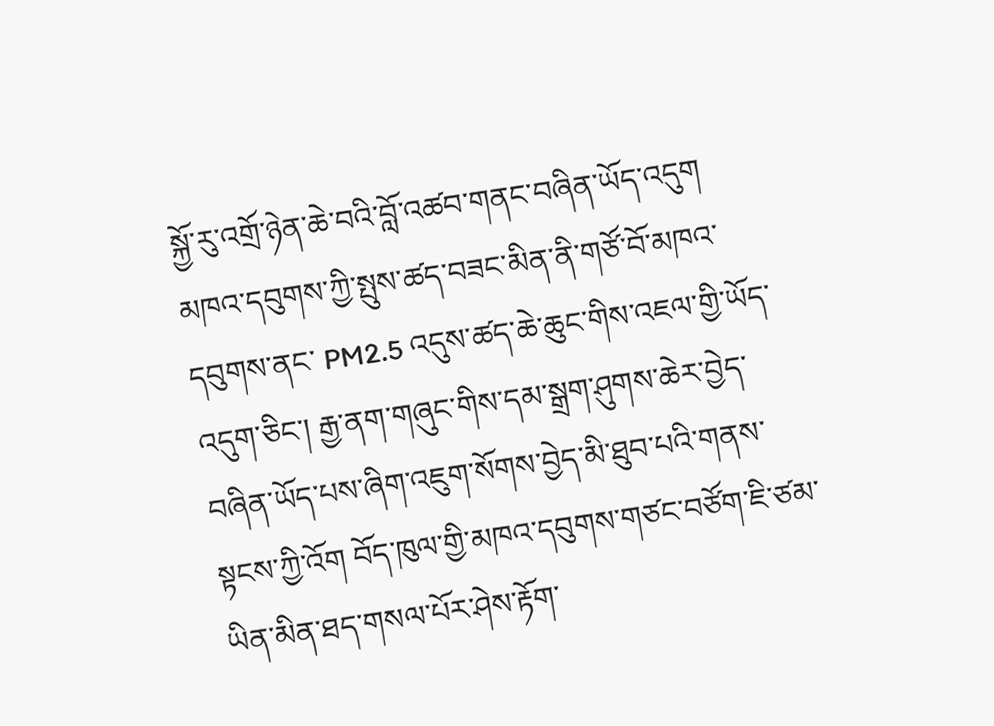སྐྱོ་རུ་འགྲོ་ཉེན་ཆེ་བའི་བློ་འཚབ་གནང་བཞིན་ཡོད་འདུག
མཁའ་དབུགས་ཀྱི་སྤུས་ཚད་བཟང་མིན་ནི་གཙོ་བོ་མཁའ་དབུགས་ནང་ PM2.5 འདུས་ཚད་ཆེ་ཆུང་གིས་འཇལ་གྱི་ཡོད་འདུག་ཅིང་། རྒྱ་ནག་གཞུང་གིས་དམ་སྒྲག་ཤུགས་ཆེར་བྱེད་བཞིན་ཡོད་པས་ཞིག་འཇུག་སོགས་བྱེད་མི་ཐུབ་པའི་གནས་སྟངས་ཀྱི་འོག བོད་ཁུལ་གྱི་མཁའ་དབུགས་གཙང་བཙོག་ཇི་ཙམ་ཡིན་མིན་ཐད་གསལ་པོར་ཤེས་རྟོག་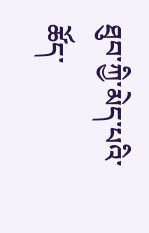ཐུབ་ཀྱི་མེད་པའི་ཚོད་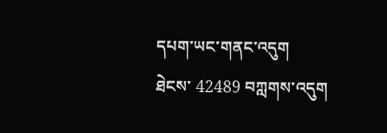དཔག་ཡང་གནང་འདུག
ཐེངས་ 42489 བཀླགས་འདུག